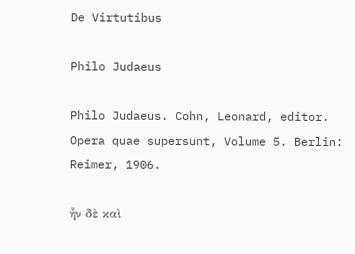De Virtutibus

Philo Judaeus

Philo Judaeus. Cohn, Leonard, editor. Opera quae supersunt, Volume 5. Berlin: Reimer, 1906.

ἦν δὲ καὶ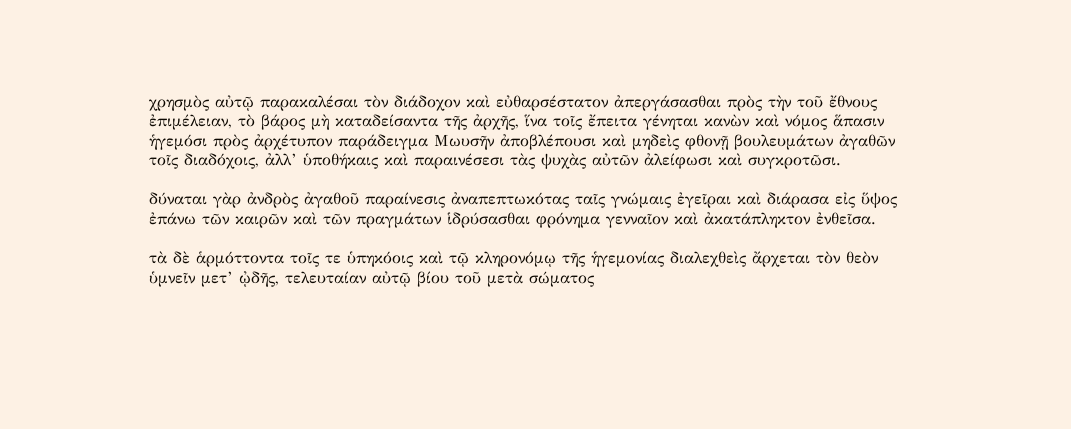χρησμὸς αὐτῷ παρακαλέσαι τὸν διάδοχον καὶ εὐθαρσέστατον ἀπεργάσασθαι πρὸς τὴν τοῦ ἔθνους ἐπιμέλειαν, τὸ βάρος μὴ καταδείσαντα τῆς ἀρχῆς, ἵνα τοῖς ἔπειτα γένηται κανὼν καὶ νόμος ἅπασιν ἡγεμόσι πρὸς ἀρχέτυπον παράδειγμα Μωυσῆν ἀποβλέπουσι καὶ μηδεὶς φθονῇ βουλευμάτων ἀγαθῶν τοῖς διαδόχοις, ἀλλ’ ὑποθήκαις καὶ παραινέσεσι τὰς ψυχὰς αὐτῶν ἀλείφωσι καὶ συγκροτῶσι.

δύναται γὰρ ἀνδρὸς ἀγαθοῦ παραίνεσις ἀναπεπτωκότας ταῖς γνώμαις ἐγεῖραι καὶ διάρασα εἰς ὕψος ἐπάνω τῶν καιρῶν καὶ τῶν πραγμάτων ἱδρύσασθαι φρόνημα γενναῖον καὶ ἀκατάπληκτον ἐνθεῖσα.

τὰ δὲ ἁρμόττοντα τοῖς τε ὑπηκόοις καὶ τῷ κληρονόμῳ τῆς ἡγεμονίας διαλεχθεὶς ἄρχεται τὸν θεὸν ὑμνεῖν μετ’ ᾠδῆς, τελευταίαν αὐτῷ βίου τοῦ μετὰ σώματος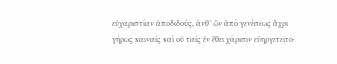εὐχαριστίαν ἀποδιδούς, ἀνθ’ ὧν ἀπὸ γενέσεως ἄχρι γήρως καιναῖς καὶ οὐ ταῖς ἐν ἔθει χάρισιν εὐηργετεῖτο·